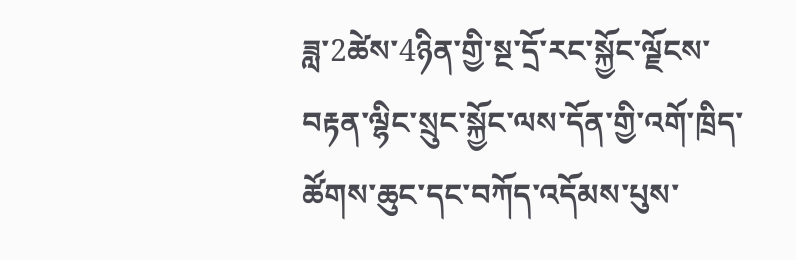ཟླ་2ཚེས་4ཉིན་གྱི་སྔ་དྲོ་རང་སྐྱོང་ལྗོངས་བརྟན་ལྷིང་སྲུང་སྐྱོང་ལས་དོན་གྱི་འགོ་ཁྲིད་ཚོགས་ཆུང་དང་བཀོད་འདོམས་པུས་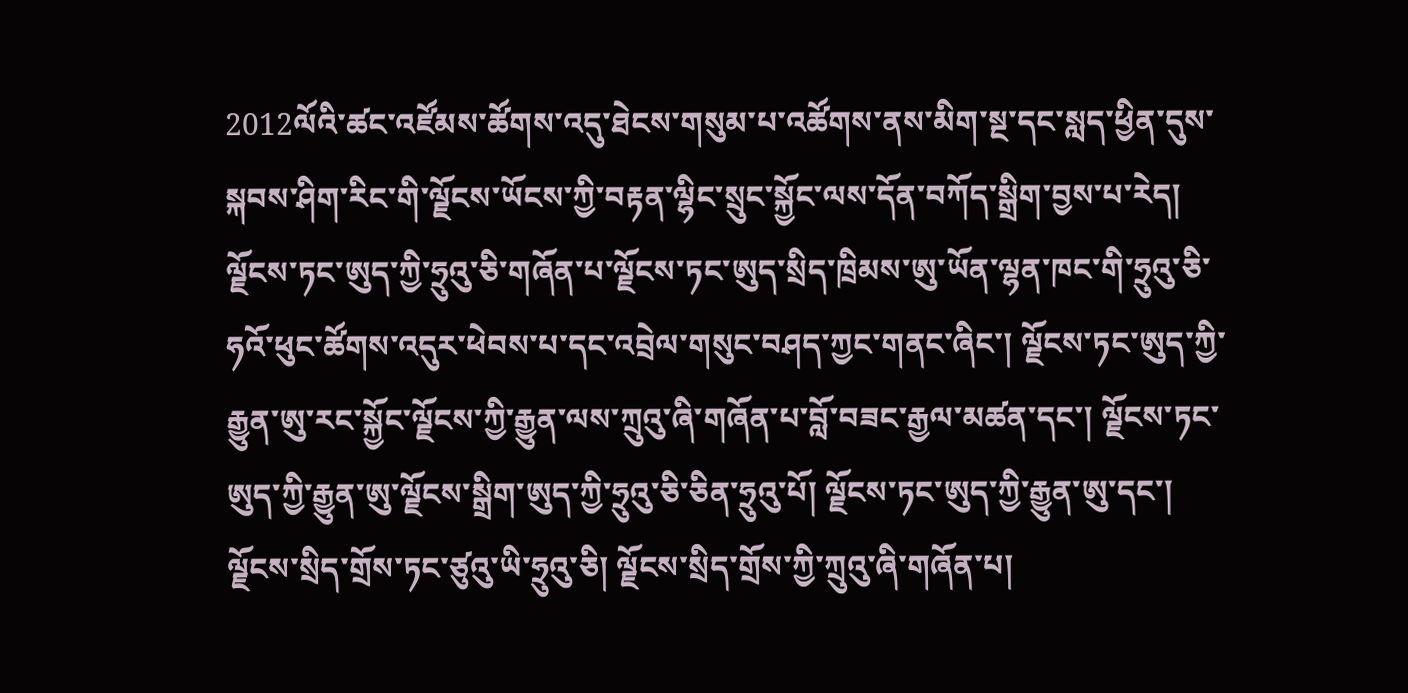2012ལོའི་ཚང་འཛོམས་ཚོགས་འདུ་ཐེངས་གསུམ་པ་འཚོགས་ནས་མིག་སྔ་དང་སླད་ཕྱིན་དུས་སྐབས་ཤིག་རིང་གི་ལྗོངས་ཡོངས་ཀྱི་བརྟན་ལྷིང་སྲུང་སྐྱོང་ལས་དོན་བཀོད་སྒྲིག་བྱས་པ་རེད།
ལྗོངས་ཏང་ཨུད་ཀྱི་ཧྲུའུ་ཅི་གཞོན་པ་ལྗོངས་ཏང་ཨུད་སྲིད་ཁྲིམས་ཨུ་ཡོན་ལྷན་ཁང་གི་ཧྲུའུ་ཅི་ཧའོ་ཕུང་ཚོགས་འདུར་ཕེབས་པ་དང་འབྲེལ་གསུང་བཤད་ཀྱང་གནང་ཞིང་། ལྗོངས་ཏང་ཨུད་ཀྱི་རྒྱུན་ཨུ་རང་སྐྱོང་ལྗོངས་ཀྱི་རྒྱུན་ལས་ཀྲུའུ་ཞི་གཞོན་པ་བློ་བཟང་རྒྱལ་མཚན་དང་། ལྗོངས་ཏང་ཨུད་ཀྱི་རྒྱུན་ཨུ་ལྗོངས་སྒྲིག་ཨུད་ཀྱི་ཧྲུའུ་ཅི་ཅིན་ཧྲུའུ་པོ། ལྗོངས་ཏང་ཨུད་ཀྱི་རྒྱུན་ཨུ་དང་། ལྗོངས་སྲིད་གྲོས་ཏང་ཙུའུ་ཡི་ཧྲུའུ་ཅི། ལྗོངས་སྲིད་གྲོས་ཀྱི་ཀྲུའུ་ཞི་གཞོན་པ།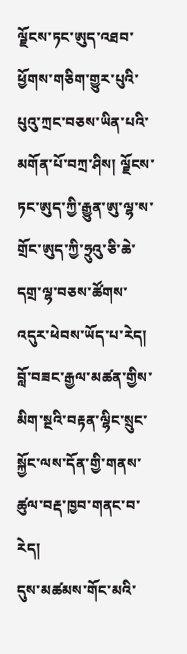ལྗོངས་ཏང་ཨུད་འཐབ་ཕྱོགས་གཅིག་གྱུར་པུའི་པུའུ་ཀྲང་བཅས་ཡིན་པའི་མགོན་པོ་བཀྲ་ཤིས། ལྗོངས་ཏང་ཨུད་ཀྱི་རྒྱུན་ཨུ་ལྷ་ས་གྲོང་ཨུད་ཀྱི་ཧྲུའུ་ཅི་ཆེ་དགྲ་ལྷ་བཅས་ཚོགས་འདུར་ཕེབས་ཡོད་པ་རེད།
བློ་བཟང་རྒྱལ་མཚན་གྱིས་མིག་སྔའི་བརྟན་ལྷིང་སྲུང་སྐྱོང་ལས་དོན་གྱི་གནས་ཚུལ་བརྡ་ཁྱབ་གནང་བ་རེད།
དུས་མཚམས་གོང་མའི་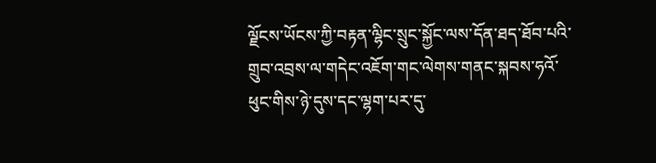ལྗོངས་ཡོངས་ཀྱི་བརྟན་ལྷིང་སྲུང་སྐྱོང་ལས་དོན་ཐད་ཐོབ་པའི་གྲུབ་འབྲས་ལ་གདེང་འཇོག་གང་ལེགས་གནང་སྐབས་ཧའོ་ཕུང་གིས་ཉེ་དུས་དང་ལྷག་པར་དུ་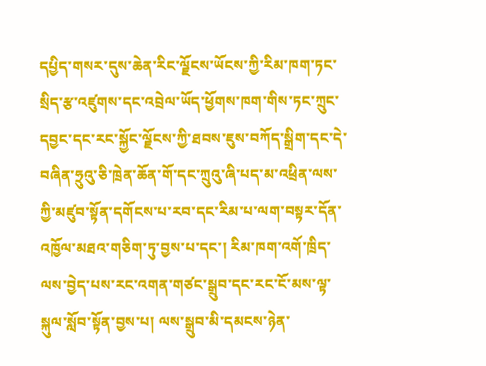དཔྱིད་གསར་དུས་ཆེན་རིང་ལྗོངས་ཡོངས་ཀྱི་རིམ་ཁག་ཏང་སྲིད་རྩ་འཛུགས་དང་འབྲེལ་ཡོད་ཕྱོགས་ཁག་གིས་ཏང་ཀྲུང་དབྱང་དང་རང་སྐྱོང་ལྗོངས་ཀྱི་ཐབས་ཇུས་བཀོད་སྒྲིག་དང་དེ་བཞིན་ཧྲུའུ་ཅི་ཁྲེན་ཆོན་གོ་དང་ཀྲུའུ་ཞི་པད་མ་འཕྲིན་ལས་ཀྱི་མཛུབ་སྟོན་དགོངས་པ་རབ་དང་རིམ་པ་ལག་བསྟར་དོན་འཁྱོལ་མཐའ་གཅིག་ཏུ་བྱས་པ་དང་། རིམ་ཁག་འགོ་ཁྲིད་ལས་བྱེད་པས་རང་འགན་གཙང་སྒྲུབ་དང་རང་ངོ་མས་ལྟ་སྐུལ་སློབ་སྟོན་བྱས་པ། ལས་སྒྲུབ་མི་དམངས་ཉེན་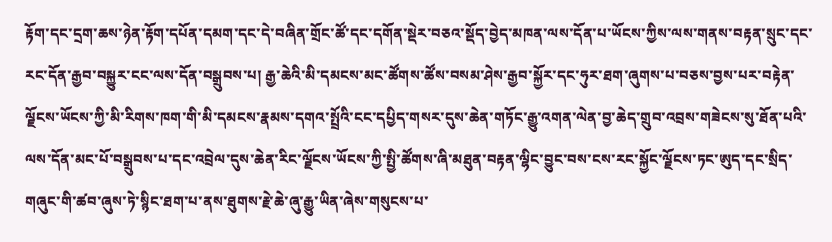རྟོག་དང་དྲག་ཆས་ཉེན་རྟོག་དཔོན་དམག་དང་དེ་བཞིན་གྲོང་ཚོ་དང་དགོན་སྡེར་བཅའ་སྡོད་བྱེད་མཁན་ལས་དོན་པ་ཡོངས་ཀྱིས་ལས་གནས་བརྟན་སྲུང་དང་རང་དོན་རྒྱབ་བསྐྱུར་ངང་ལས་དོན་བསྒྲུབས་པ། རྒྱ་ཆེའི་མི་དམངས་མང་ཚོགས་ཚོས་བསམ་ཤེས་རྒྱབ་སྐྱོར་དང་ཧུར་ཐག་ཞུགས་པ་བཅས་བྱས་པར་བརྟེན་ལྗོངས་ཡོངས་ཀྱི་མི་རིགས་ཁག་གི་མི་དམངས་རྣམས་དགའ་སྤྲོའི་ངང་དཔྱིད་གསར་དུས་ཆེན་གཏོང་རྒྱུ་འགན་ལེན་བྱ་ཆེད་གྲུབ་འབྲས་གཟེངས་སུ་ཐོན་པའི་ལས་དོན་མང་པོ་བསྒྲུབས་པ་དང་འབྲེལ་དུས་ཆེན་རིང་ལྗོངས་ཡོངས་ཀྱི་སྤྱི་ཚོགས་ཞི་མཐུན་བརྟན་ལྷིང་བྱུང་བས་ངས་རང་སྐྱོང་ལྗོངས་ཏང་ཨུད་དང་སྲིད་གཞུང་གི་ཚབ་ཞུས་ཏེ་སྙིང་ཐག་པ་ནས་ཐུགས་རྗེ་ཆེ་ཞུ་རྒྱུ་ཡིན་ཞེས་གསུངས་པ་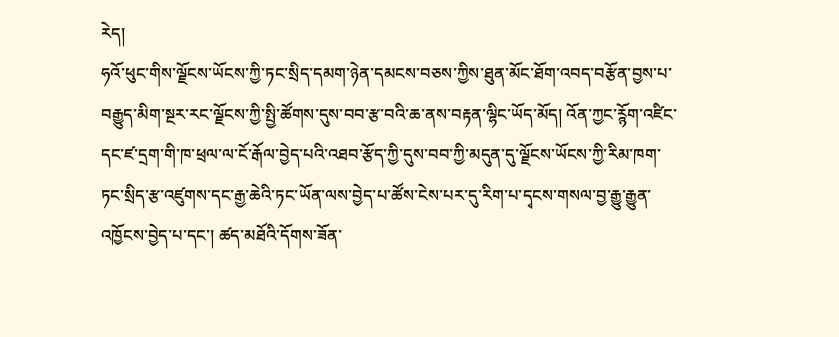རེད།
ཧའོ་ཕུང་གིས་ལྗོངས་ཡོངས་ཀྱི་ཏང་སྲིད་དམག་ཉེན་དམངས་བཅས་ཀྱིས་ཐུན་མོང་ཐོག་འབད་བརྩོན་བྱས་པ་བརྒྱུད་མིག་སྔར་རང་ལྗོངས་ཀྱི་སྤྱི་ཚོགས་དུས་བབ་རྩ་བའི་ཆ་ནས་བརྟན་ལྷིང་ཡོད་མོད། འོན་ཀྱང་ཪྙོག་འཛིང་དང་ཛ་དྲག་གི་ཁ་ཕྲལ་ལ་ངོ་རྒོལ་བྱེད་པའི་འཐབ་རྩོད་ཀྱི་དུས་བབ་ཀྱི་མདུན་དུ་ལྗོངས་ཡོངས་ཀྱི་རིམ་ཁག་ཏང་སྲིད་རྩ་འཛུགས་དང་རྒྱ་ཆེའི་ཏང་ཡོན་ལས་བྱེད་པ་ཚོས་ངེས་པར་དུ་རིག་པ་དྭངས་གསལ་བྱ་རྒྱུ་རྒྱུན་འཁྱོངས་བྱེད་པ་དང་། ཚད་མཐོའི་དོགས་ཟོན་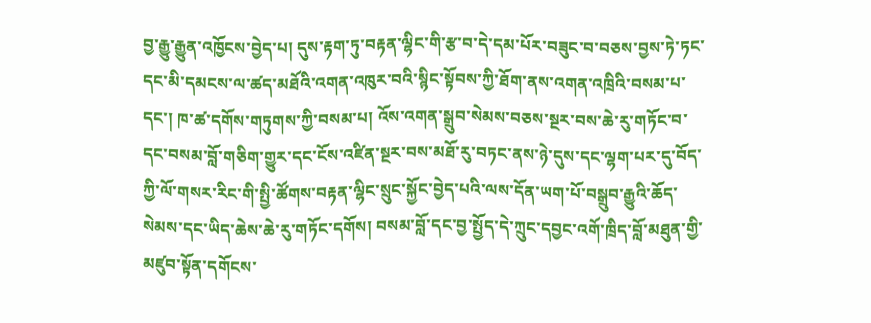བྱ་རྒྱུ་རྒྱུན་འཁྱོངས་བྱེད་པ། དུས་རྟག་ཏུ་བརྟན་ལྷིང་གི་རྩ་བ་དེ་དམ་པོར་བཟུང་བ་བཅས་བྱས་ཏེ་ཏང་དང་མི་དམངས་ལ་ཚད་མཐོའི་འགན་འཁུར་བའི་སྙིང་སྟོབས་ཀྱི་ཐོག་ནས་འགན་འཁྲིའི་བསམ་པ་དང་། ཁ་ཚ་དགོས་གཏུགས་ཀྱི་བསམ་པ། འོས་འགན་སྒྲུབ་སེམས་བཅས་སྔར་བས་ཆེ་རུ་གཏོང་བ་དང་བསམ་བློ་གཅིག་གྱུར་དང་ངོས་འཛིན་སྔར་བས་མཐོ་རུ་བཏང་ནས་ཉེ་དུས་དང་ལྷག་པར་དུ་བོད་ཀྱི་ལོ་གསར་རིང་གི་སྤྱི་ཚོགས་བརྟན་ལྷིང་སྲུང་སྐྱོང་བྱེད་པའི་ལས་དོན་ཡག་པོ་བསྒྲུབ་རྒྱུའི་ཆོད་སེམས་དང་ཡིད་ཆེས་ཆེ་རུ་གཏོང་དགོས། བསམ་བློ་དང་བྱ་སྤྱོད་དེ་ཀྲུང་དབྱང་འགོ་ཁྲིད་བློ་མཐུན་གྱི་མཛུབ་སྟོན་དགོངས་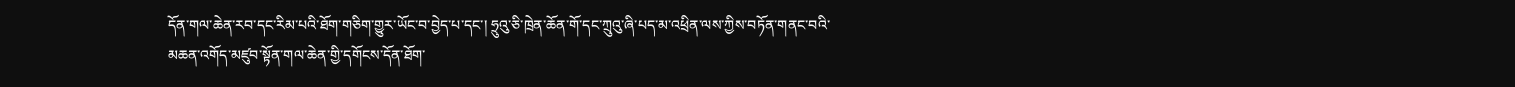དོན་གལ་ཆེན་རབ་དང་རིམ་པའི་ཐོག་གཅིག་གྱུར་ཡོང་བ་བྱེད་པ་དང་། ཧྲུའུ་ཅི་ཁྲེན་ཆོན་གོ་དང་ཀྲུའུ་ཞི་པད་མ་འཕྲིན་ལས་ཀྱིས་བཏོན་གནང་བའི་མཆན་འགོད་མཛུབ་སྟོན་གལ་ཆེན་གྱི་དགོངས་དོན་ཐོག་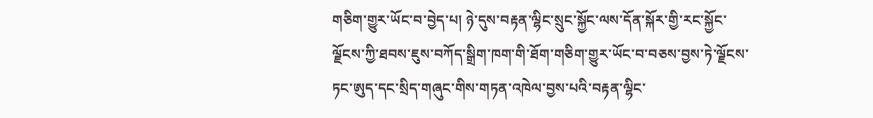གཅིག་གྱུར་ཡོང་བ་བྱེད་པ། ཉེ་དུས་བརྟན་ལྷིང་སྲུང་སྐྱོང་ལས་དོན་སྐོར་གྱི་རང་སྐྱོང་ལྗོངས་ཀྱི་ཐབས་ཇུས་བཀོད་སྒྲིག་ཁག་གི་ཐོག་གཅིག་གྱུར་ཡོང་བ་བཅས་བྱས་ཏེ་ལྗོངས་ཏང་ཨུད་དང་སྲིད་གཞུང་གིས་གཏན་འཁེལ་བྱས་པའི་བརྟན་ལྷིང་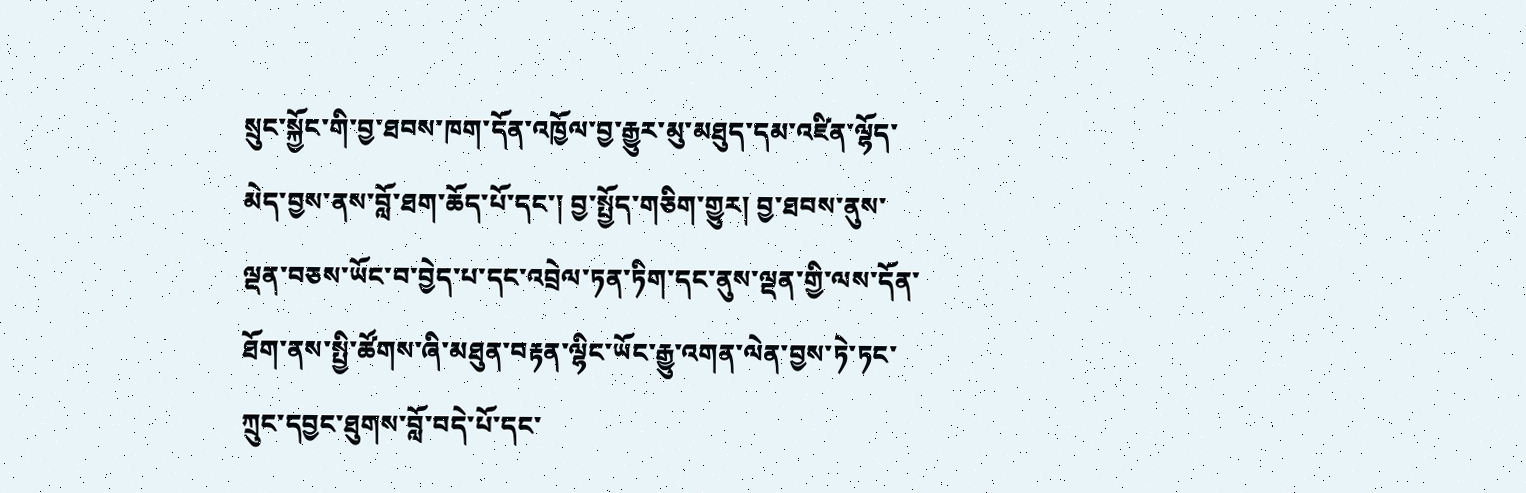སྲུང་སྐྱོང་གི་བྱ་ཐབས་ཁག་དོན་འཁྱོལ་བྱ་རྒྱུར་མུ་མཐུད་དམ་འཛིན་ལྷོད་མེད་བྱས་ནས་བློ་ཐག་ཆོད་པོ་དང་། བྱ་སྤྱོད་གཅིག་གྱུར། བྱ་ཐབས་ནུས་ལྡན་བཅས་ཡོང་བ་བྱེད་པ་དང་འབྲེལ་ཏན་ཏིག་དང་ནུས་ལྡན་གྱི་ལས་དོན་ཐོག་ནས་སྤྱི་ཚོགས་ཞི་མཐུན་བརྟན་ལྷིང་ཡོང་རྒྱུ་འགན་ལེན་བྱས་ཏེ་ཏང་ཀྲུང་དབྱང་ཐུགས་བློ་བདེ་པོ་དང་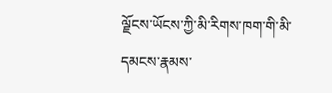ལྗོངས་ཡོངས་ཀྱི་མི་རིགས་ཁག་གི་མི་དམངས་རྣམས་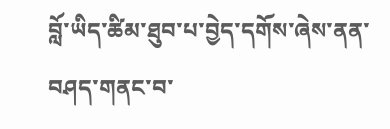བློ་ཡིད་ཚིམ་ཐུབ་པ་བྱེད་དགོས་ཞེས་ནན་བཤད་གནང་བ་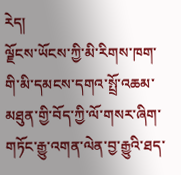རེད།
ལྗོངས་ཡོངས་ཀྱི་མི་རིགས་ཁག་གི་མི་དམངས་དགའ་སྤྲོ་འཆམ་མཐུན་གྱི་བོད་ཀྱི་ལོ་གསར་ཞིག་གཏོང་རྒྱུ་འགན་ལེན་བྱ་རྒྱུའི་ཐད་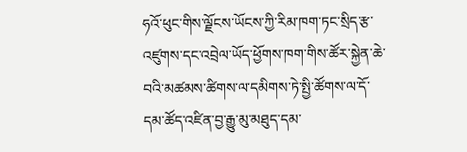ཧའོ་ཕུང་གིས་ལྗོངས་ཡོངས་ཀྱི་རིམ་ཁག་ཏང་སྲིད་རྩ་འཛུགས་དང་འབྲེལ་ཡོད་ཕྱོགས་ཁག་གིས་ཚོར་སྐྱེན་ཆེ་བའི་མཚམས་ཚིགས་ལ་དམིགས་ཏེ་སྤྱི་ཚོགས་ལ་དོ་དམ་ཚོད་འཛིན་བྱ་རྒྱུ་མུ་མཐུད་དམ་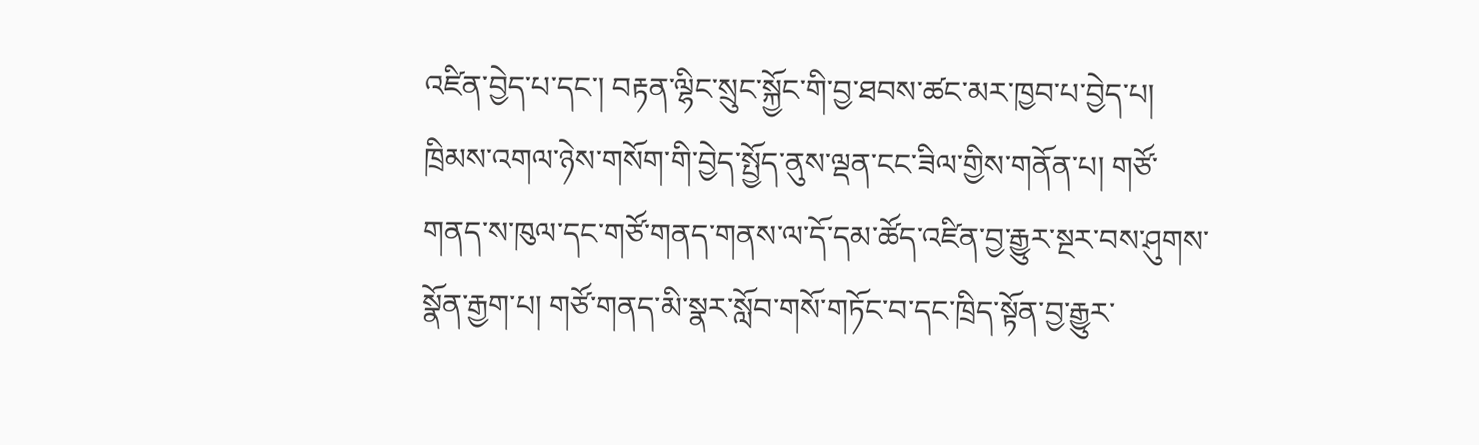འཛིན་བྱེད་པ་དང་། བརྟན་ལྷིང་སྲུང་སྐྱོང་གི་བྱ་ཐབས་ཚང་མར་ཁྱབ་པ་བྱེད་པ། ཁྲིམས་འགལ་ཉེས་གསོག་གི་བྱེད་སྤྱོད་ནུས་ལྡན་ངང་ཟིལ་གྱིས་གནོན་པ། གཙོ་གནད་ས་ཁུལ་དང་གཙོ་གནད་གནས་ལ་དོ་དམ་ཚོད་འཛིན་བྱ་རྒྱུར་སྔར་བས་ཤུགས་སྣོན་རྒྱག་པ། གཙོ་གནད་མི་སྣར་སློབ་གསོ་གཏོང་བ་དང་ཁྲིད་སྟོན་བྱ་རྒྱུར་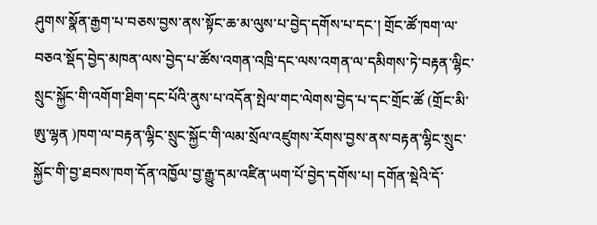ཤུགས་སྣོན་རྒྱག་པ་བཅས་བྱས་ནས་སྟོང་ཆ་མ་ལུས་པ་བྱེད་དགོས་པ་དང་། གྲོང་ཚོ་ཁག་ལ་བཅའ་སྡོད་བྱེད་མཁན་ལས་བྱེད་པ་ཚོས་འགན་འཁྲི་དང་ལས་འགན་ལ་དམིགས་ཏེ་བརྟན་ལྷིང་སྲུང་སྐྱོང་གི་འགོག་ཐིག་དང་པོའི་ནུས་པ་འདོན་སྤེལ་གང་ལེགས་བྱེད་པ་དང་གྲོང་ཚོ (གྲོང་མི་ཨུ་ལྷན )ཁག་ལ་བརྟན་ལྷིང་སྲུང་སྐྱོང་གི་ལམ་སྲོལ་འཛུགས་རོགས་བྱས་ནས་བརྟན་ལྷིང་སྲུང་སྐྱོང་གི་བྱ་ཐབས་ཁག་དོན་འཁྱོལ་བྱ་རྒྱུ་དམ་འཛིན་ཡག་པོ་བྱེད་དགོས་པ། དགོན་སྡེའི་དོ་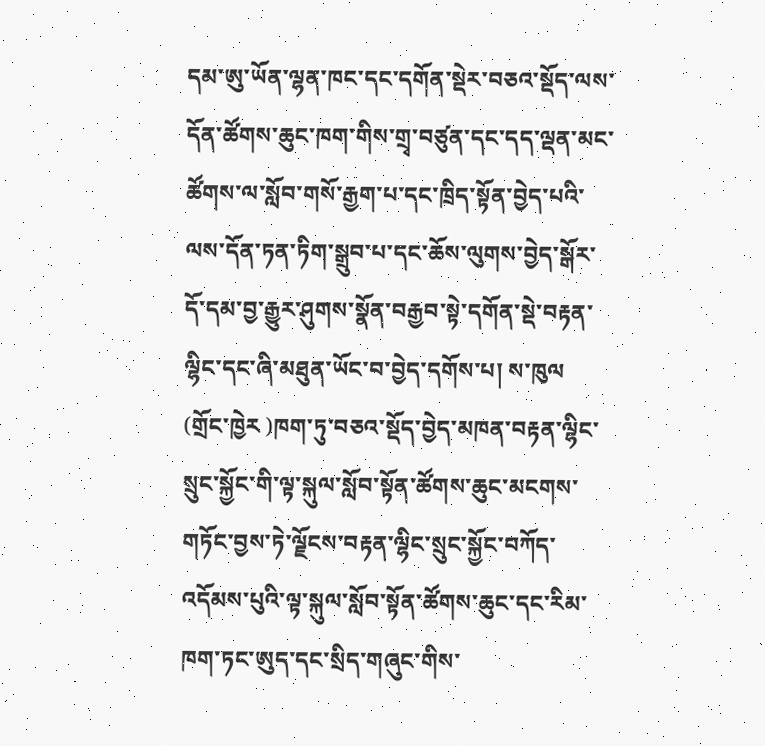དམ་ཨུ་ཡོན་ལྷན་ཁང་དང་དགོན་སྡེར་བཅའ་སྡོད་ལས་དོན་ཚོགས་ཆུང་ཁག་གིས་གྲྭ་བཙུན་དང་དད་ལྡན་མང་ཚོགས་ལ་སློབ་གསོ་རྒྱག་པ་དང་ཁྲིད་སྟོན་བྱེད་པའི་ལས་དོན་ཏན་ཏིག་སྒྲུབ་པ་དང་ཆོས་ལུགས་བྱེད་སྒོར་དོ་དམ་བྱ་རྒྱུར་ཤུགས་སྣོན་བརྒྱབ་སྟེ་དགོན་སྡེ་བརྟན་ལྷིང་དང་ཞི་མཐུན་ཡོང་བ་བྱེད་དགོས་པ། ས་ཁུལ (གྲོང་ཁྱེར )ཁག་ཏུ་བཅའ་སྡོད་བྱེད་མཁན་བརྟན་ལྷིང་སྲུང་སྐྱོང་གི་ལྟ་སྐུལ་སློབ་སྟོན་ཚོགས་ཆུང་མངགས་གཏོང་བྱས་ཏེ་ལྗོངས་བརྟན་ལྷིང་སྲུང་སྐྱོང་བཀོད་འདོམས་པུའི་ལྟ་སྐུལ་སློབ་སྟོན་ཚོགས་ཆུང་དང་རིམ་ཁག་ཏང་ཨུད་དང་སྲིད་གཞུང་གིས་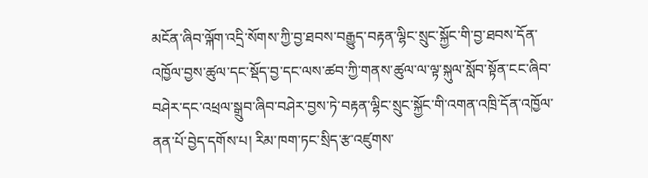མངོན་ཞིབ་ལྐོག་འདྲི་སོགས་ཀྱི་བྱ་ཐབས་བརྒྱུད་བརྟན་ལྷིང་སྲུང་སྐྱོང་གི་བྱ་ཐབས་དོན་འཁྱོལ་བྱས་ཚུལ་དང་སྡོད་བྱ་དང་ལས་ཚབ་ཀྱི་གནས་ཚུལ་ལ་ལྟ་སྐུལ་སློབ་སྟོན་ངང་ཞིབ་བཤེར་དང་འཕྲལ་སྒྲུབ་ཞིབ་བཤེར་བྱས་ཏེ་བརྟན་ལྷིང་སྲུང་སྐྱོང་གི་འགན་འཁྲི་དོན་འཁྱོལ་ནན་པོ་བྱེད་དགོས་པ། རིམ་ཁག་ཏང་སྲིད་རྩ་འཛུགས་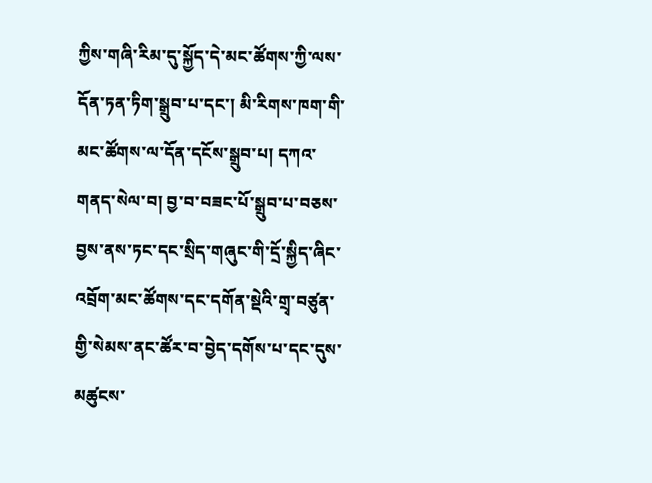ཀྱིས་གཞི་རིམ་དུ་སྐྱོད་དེ་མང་ཚོགས་ཀྱི་ལས་དོན་ཏན་ཏིག་སྒྲུབ་པ་དང་། མི་རིགས་ཁག་གི་མང་ཚོགས་ལ་དོན་དངོས་སྒྲུབ་པ། དཀའ་གནད་སེལ་བ། བྱ་བ་བཟང་པོ་སྒྲུབ་པ་བཅས་བྱས་ནས་ཏང་དང་སྲིད་གཞུང་གི་དྲོ་སྐྱིད་ཞིང་འབྲོག་མང་ཚོགས་དང་དགོན་སྡེའི་གྲྭ་བཙུན་གྱི་སེམས་ནང་ཚོར་བ་བྱེད་དགོས་པ་དང་དུས་མཚུངས་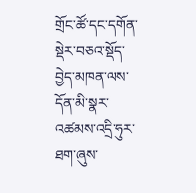གྲོང་ཚོ་དང་དགོན་སྡེར་བཅའ་སྡོད་བྱེད་མཁན་ལས་དོན་མི་སྣར་འཚམས་འདྲི་ཧུར་ཐག་ཞུས་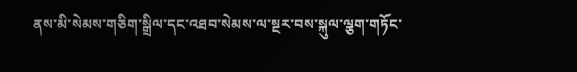ནས་མི་སེམས་གཅིག་སྒྲིལ་དང་འཐབ་སེམས་ལ་སྔར་བས་སྐུལ་ལྕག་གཏོང་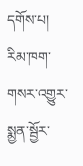དགོས་པ། རིམ་ཁག་གསར་འགྱུར་སྨྱན་སྦྱོར་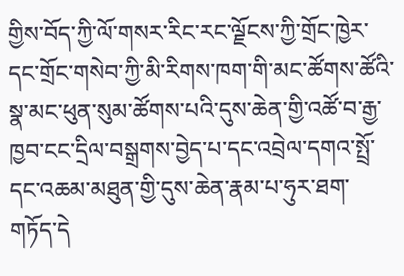གྱིས་བོད་ཀྱི་ལོ་གསར་རིང་རང་ལྗོངས་ཀྱི་གྲོང་ཁྱེར་དང་གྲོང་གསེབ་ཀྱི་མི་རིགས་ཁག་གི་མང་ཚོགས་ཚོའི་སྣ་མང་ཕུན་སུམ་ཚོགས་པའི་དུས་ཆེན་གྱི་འཚོ་བ་རྒྱ་ཁྱབ་ངང་དྲིལ་བསྒྲགས་བྱེད་པ་དང་འབྲེལ་དགའ་སྤྲོ་དང་འཆམ་མཐུན་གྱི་དུས་ཆེན་རྣམ་པ་ཧུར་ཐག་གཏོད་དེ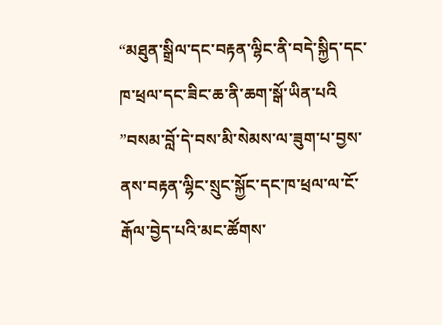“མཐུན་སྒྲིལ་དང་བརྟན་ལྷིང་ནི་བདེ་སྐྱིད་དང་ཁ་ཕྲལ་དང་ཟིང་ཆ་ནི་ཆག་སྒོ་ཡིན་པའི ”བསམ་བློ་དེ་བས་མི་སེམས་ལ་ཟུག་པ་བྱས་ནས་བརྟན་ལྷིང་སྲུང་སྐྱོང་དང་ཁ་ཕྲལ་ལ་ངོ་རྒོལ་བྱེད་པའི་མང་ཚོགས་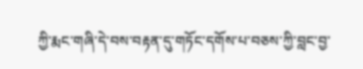ཀྱི་རྨང་གཞི་དེ་བས་བརྟན་དུ་གཏོང་དགོས་པ་བཅས་ཀྱི་བླང་བྱ་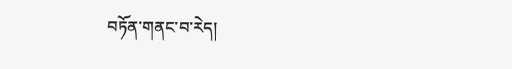བཏོན་གནང་བ་རེད།